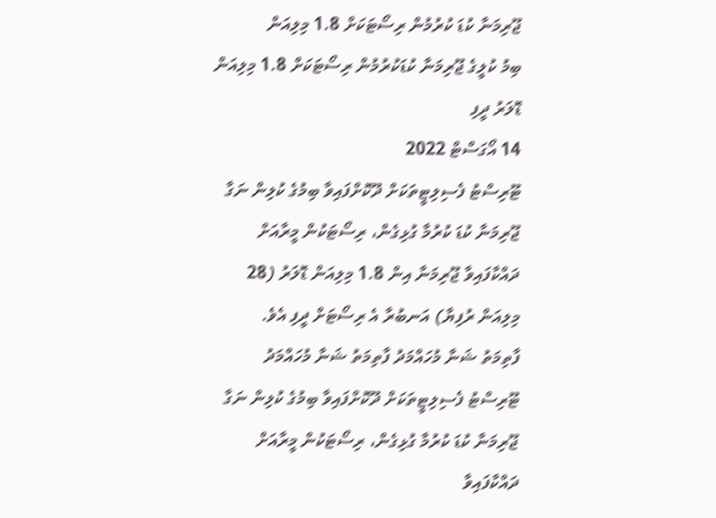ޖޫރިމަނާ ކުޑަ ކުރުމުން ރިސޯޓަކަށް 1.8 މިލިއަން
ބިމު ކުލީގެ ޖޫރިމަނާ ކުޑަކުރުމުން ރިސޯޓަކަށް 1.8 މިލިއަން ޑޮލަރު ދީފި
14 އޯގަސްޓް 2022
ޓޫރިސްޓު ފެސިލިޓީތަކަށް ދޫކޮށްފައިވާ ބިމުގެ ކުލިން ނަގާ ޖޫރިމަނާ ކުޑަ ކުރުމާ ގުޅިގެން، ރިސޯޓަކުން މީރާއަށް ދައްކާފައިވާ ޖޫރިމަނާ އިން 1.8 މިލިއަން ޑޮލަރު (28 މިލިއަން ރުފިޔާ) އަނބުރާ އެ ރިސޯޓަށް ދީފި އެވެ.
ފާތިމަތު ޝަނާ މުހައްމަދު ފާތިމަތު ޝަނާ މުހައްމަދު
ޓޫރިސްޓު ފެސިލިޓީތަކަށް ދޫކޮށްފައިވާ ބިމުގެ ކުލިން ނަގާ ޖޫރިމަނާ ކުޑަ ކުރުމާ ގުޅިގެން، ރިސޯޓަކުން މީރާއަށް ދައްކާފައިވާ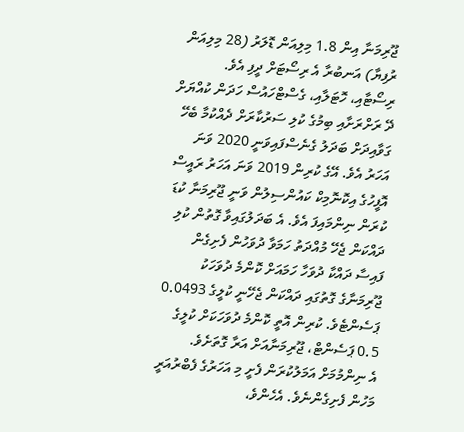ޖޫރިމަނާ އިން 1.8 މިލިއަން ޑޮލަރު (28 މިލިއަން ރުފިޔާ) އަނބުރާ އެ ރިސޯޓަށް ދީފި އެވެ.
ރިސޯޓާއި، ހޮޓަލާއި، ގެސްޓްހައުސް ހަދަން ކުއްޔަށް ދޭ ރަށްރަށާއި ބިމުގެ ކުލި ސަރުކާރަށް ދެއްކުމާ ބެހޭ ގަވާއިދަށް ބަދަލު ގެނެސްފައިވަނީ 2020 ވަނަ އަހަރު އެވެ. އޭގެ ކުރިން 2019 ވަނަ އަހަރު ރައީސް އޮފީހުގެ އިކޮނޮމިކް ކައުންސިލުން ވަނީ ޖޫރިމަނާ ކުޑަ ކުރަން ނިންމައިފަ އެވެ. އެ ބަދަލުގައިވާ ގޮތުން ކުލި ދައްކަން ޖެހޭ މުއްދަތު ހަމަވާ ދުވަހުން ފެށިގެން ފައިސާ ދައްކާ ދުވަހާ ހަމައަށް ކޮންމެ ދުވަހަކު ޖޫރިމަނާގެ ގޮތުގައި ދައްކަން ޖެހޭނީ ކުލީގެ 0.0493 ޕަސެންޓެވެ. ކުރިން އޮތީ ކޮންމެ ދުވަހަކަށް ކުލީގެ 0.5 ޕަސެންޓް، ޖޫރިމަނާއަށް އަރާ ގޮތަށެވެ.
އެ ނިންމުމަށް އަމަލުކުރަން ފެށީ މި އަހަރުގެ ފެބްރުއަރީ މަހުން ފެށިގެންނެވެ. އެހެންވެ،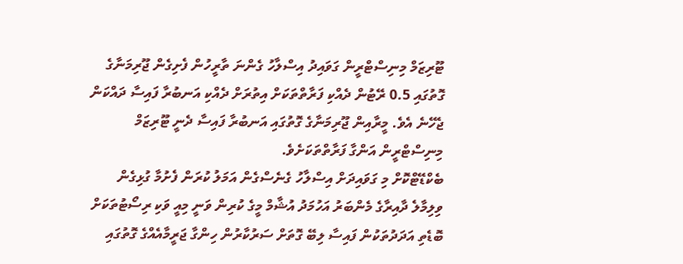ޓޫރިޒަމް މިނިސްޓްރީން ގަވައިދު އިސްލާހު ގެންނަ ތާރީހުން ފެށިގެން ޖޫރިމަނާގެ ގޮތުގައި 0.5 ރޭޓުން ދެއްކި ފަރާތްތަކަށް އިތުރަށް ދެއްކި އަނބުރާ ފައިސާ ދައްކަން ޖެހޭނެ އެވެ. މީރާއިން ޖޫރިމަނާގެ ގޮތުގައި އަނބުރާ ފައިސާ ދެނީ ޓޫރިޒަމް މިނިސްޓްރީން އަންގާ ފަރާތްތަކަށެވެ.
ބެކްޑޭޓްކޮށް މި ގަވައިދަށް އިސްލާހު ގެނެސްގެން އަމަލު ކުރަން ފެށުމާ ގުޅިގެން ވިލިމާލެ ދާއިރާގެ މެންބަރު އަހުމަދު އުޝާމް މީގެ ކުރިން ވަނީ މިއީ ވަކި ރިސޯޓުތަކަށް ބޮޑެތި އަދަދުތަކުން ފައިސާ ލިބޭ ގޮތަށް ސަރުކާރުން ހިންގާ ޖަރީމާއެއްގެ ގޮތުގައި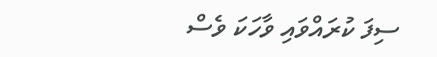ސިފަ ކުރައްވައި ވާހަކަ ވެސް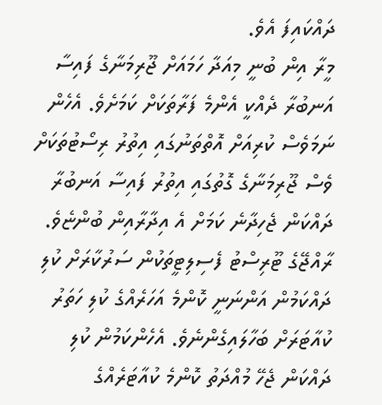ދައްކައިފަ އެވެ.
މީރާ އިން ބުނީ މިއަދާ ހަމައަށް ޖޫރިމަނާގެ ފައިސާ އަނބުރާ ދެއްކީ އެންމެ ފަރާތަކަށް ކަމަށެވެ. އެހެން ނަމަވެސް ކުރިއަށް އޮތްތަނުގައި އިތުރު ރިސޯޓުތަކަށް ވެސް ޖޫރިމަނާގެ ގޮތުގައި އިތުރު ފައިސާ އަނބުރާ ދައްކަން ޖެހިދާނެ ކަމަށް އެ އިދާރާއިން ބުންޏެވެ.
ރާއްޖޭގެ ޓޫރިސްޓު ފެސިލިޓީތަކުން ސަރުކާރަށް ކުލި ދައްކަމުން އަންނަނީ ކޮންމެ އަހަރެއްގެ ކުލި ހަތަރު ކުއާޓަރަށް ބަހާލައިގެންނެވެ. އެހެންކަމުން ކުލި ދައްކަން ޖެހޭ މުއްދަތު ކޮންމެ ކުއާޓަރެއްގެ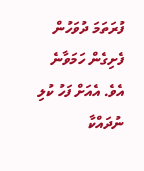ފުރަތަމަ ދުވަހުން ފެށިގެން ހަމަވާނެ އެވެ. އެއަށް ފަހު ކުލި ނުދައްކާ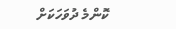ކޮންމެ ދުވަހަކަށް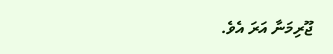ޖޫރިމަނާ އަރަ އެވެ.